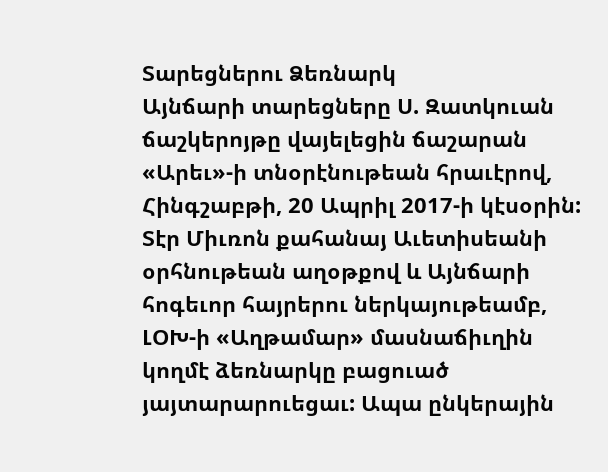Տարեցներու Ձեռնարկ
Այնճարի տարեցները Ս. Զատկուան ճաշկերոյթը վայելեցին ճաշարան «Արեւ»-ի տնօրէնութեան հրաւէրով, Հինգշաբթի, 20 Ապրիլ 2017-ի կէսօրին:
Տէր Միւռոն քահանայ Աւետիսեանի օրհնութեան աղօթքով և Այնճարի հոգեւոր հայրերու ներկայութեամբ, ԼՕԽ-ի «Աղթամար» մասնաճիւղին կողմէ ձեռնարկը բացուած յայտարարուեցաւ: Ապա ընկերային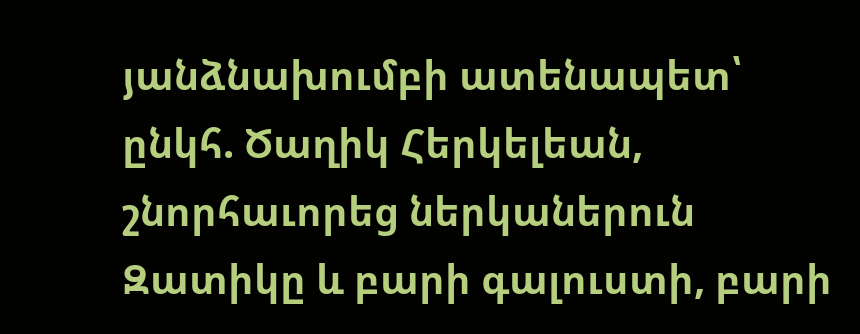յանձնախումբի ատենապետ՝ ընկհ. Ծաղիկ Հերկելեան, շնորհաւորեց ներկաներուն Զատիկը և բարի գալուստի, բարի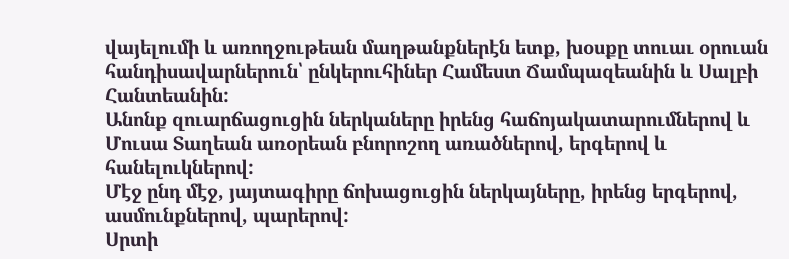վայելումի և առողջութեան մաղթանքներէն ետք, խօսքը տուաւ օրուան հանդիսավարներուն՝ ընկերուհիներ Համեստ Ճամպազեանին և Սալբի Հանտեանին:
Անոնք զուարճացուցին ներկաները իրենց հաճոյակատարումներով և Մուսա Տաղեան առօրեան բնորոշող առածներով, երգերով և հանելուկներով:
Մէջ ընդ մէջ, յայտագիրը ճոխացուցին ներկայները, իրենց երգերով, ասմունքներով, պարերով:
Սրտի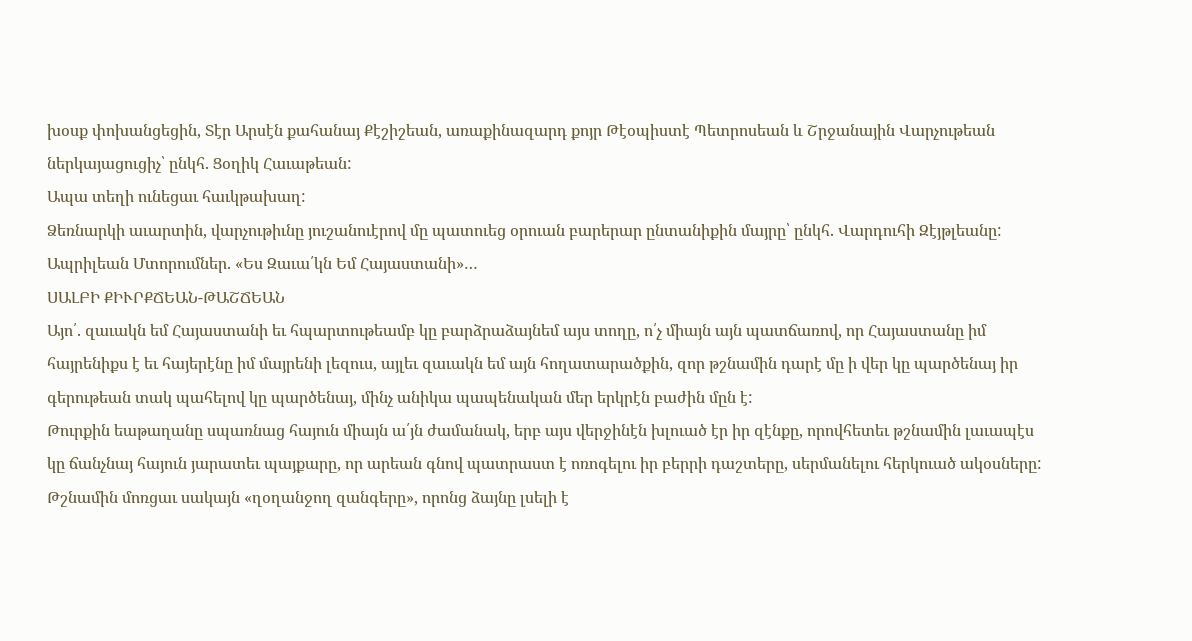խօսք փոխանցեցին, Տէր Արսէն քահանայ Քէշիշեան, առաքինազարդ քոյր Թէօպիստէ Պետրոսեան և Շրջանային Վարչութեան ներկայացուցիչ՝ ընկհ. Ցօղիկ Հաւաթեան:
Ապա տեղի ունեցաւ հաւկթախաղ:
Ձեռնարկի աւարտին, վարչութիւնը յուշանուէրով մը պատուեց օրուան բարերար ընտանիքին մայրը՝ ընկհ. Վարդուհի Զէյթլեանը:
Ապրիլեան Մտորումներ. «Ես Զաւա՛կն Եմ Հայաստանի»…
ՍԱԼԲԻ ՔԻՒՐՔՃԵԱՆ-ԹԱՇՃԵԱՆ
Այո՛. զաւակն եմ Հայաստանի եւ հպարտութեամբ կը բարձրաձայնեմ այս տողը, ո՛չ միայն այն պատճառով, որ Հայաստանը իմ հայրենիքս է եւ հայերէնը իմ մայրենի լեզուս, այլեւ զաւակն եմ այն հողատարածքին, զոր թշնամին դարէ մը ի վեր կը պարծենայ իր գերութեան տակ պահելով կը պարծենայ, մինչ անիկա պապենական մեր երկրէն բաժին մըն է:
Թուրքին եաթաղանը սպառնաց հայուն միայն ա՛յն ժամանակ, երբ այս վերջինէն խլուած էր իր զէնքը, որովհետեւ թշնամին լաւապէս կը ճանչնայ հայուն յարատեւ պայքարը, որ արեան գնով պատրաստ է ոռոգելու իր բերրի դաշտերը, սերմանելու հերկուած ակօսները:
Թշնամին մոռցաւ սակայն «ղօղանջող զանգերը», որոնց ձայնը լսելի է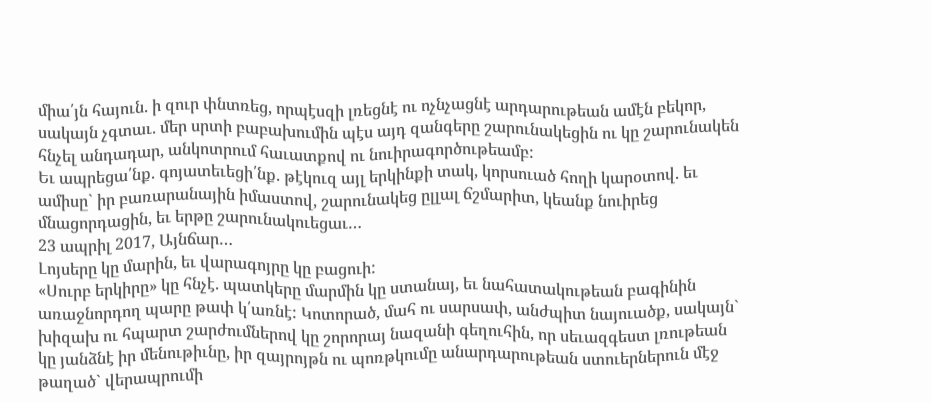միա՛յն հայուն. ի զուր փնտռեց, որպէսզի լռեցնէ ու ոչնչացնէ արդարութեան ամէն բեկոր, սակայն չգտաւ. մեր սրտի բաբախումին պէս այդ զանգերը շարունակեցին ու կը շարունակեն հնչել անդադար, անկոտրում հաւատքով ու նուիրագործութեամբ:
Եւ ապրեցա՛նք. գոյատեւեցի՛նք. թէկուզ այլ երկինքի տակ, կորսուած հողի կարօտով. եւ ամիսը` իր բառարանային իմաստով, շարունակեց ըլլալ ճշմարիտ, կեանք նուիրեց մնացորդացին, եւ երթը շարունակուեցաւ…
23 ապրիլ 2017, Այնճար…
Լոյսերը կը մարին, եւ վարագոյրը կը բացուի:
«Սուրբ երկիրը» կը հնչէ. պատկերը մարմին կը ստանայ, եւ նահատակութեան բագինին առաջնորդող պարը թափ կ՛առնէ: Կոտորած, մահ ու սարսափ, անժպիտ նայուածք, սակայն` խիզախ ու հպարտ շարժումներով կը շորորայ նազանի գեղուհին, որ սեւազգեստ լռութեան կը յանձնէ իր մենութիւնը, իր զայրոյթն ու պոռթկումը անարդարութեան ստուերներուն մէջ թաղած` վերապրումի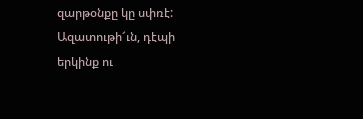զարթօնքը կը սփռէ: Ազատութի՜ւն, դէպի երկինք ու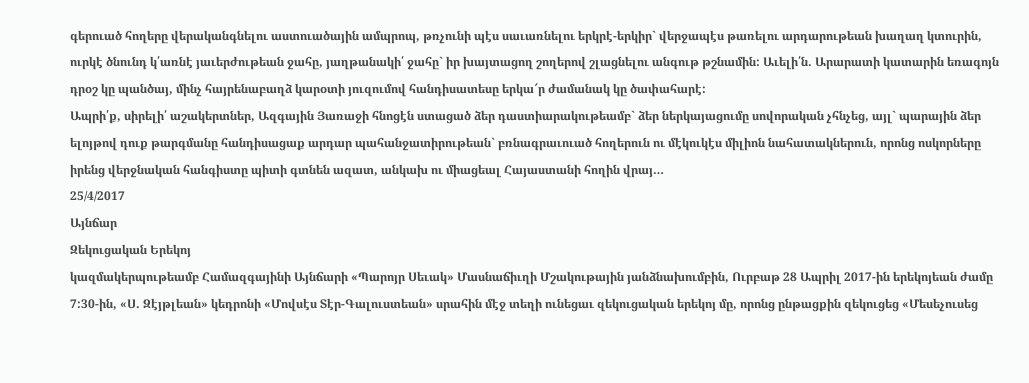գերուած հողերը վերականգնելու աստուածային ամպրոպ, թռչունի պէս սաւառնելու երկրէ-երկիր` վերջապէս թառելու արդարութեան խաղաղ կտուրին, ուրկէ ծնունդ կ՛առնէ յաւերժութեան ջահը, յաղթանակի՛ ջահը` իր խայտացող շողերով շլացնելու անգութ թշնամին: Աւելի՛ն. Արարատի կատարին եռագոյն դրօշ կը պանծայ, մինչ հայրենաբաղձ կարօտի յուզումով հանդիսատեսը երկա՜ր ժամանակ կը ծափահարէ:
Ապրի՛ք, սիրելի՛ աշակերտներ, Ազգային Յառաջի հնոցէն ստացած ձեր դաստիարակութեամբ` ձեր ներկայացումը սովորական չհնչեց, այլ` պարային ձեր ելոյթով դուք թարգմանը հանդիսացաք արդար պահանջատիրութեան` բռնագրաւուած հողերուն ու մէկուկէս միլիոն նահատակներուն, որոնց ոսկորները իրենց վերջնական հանգիստը պիտի գտնեն ազատ, անկախ ու միացեալ Հայաստանի հողին վրայ…
25/4/2017
Այնճար
Զեկուցական Երեկոյ
կազմակերպութեամբ Համազգայինի Այնճարի «Պարոյր Սեւակ» Մասնաճիւղի Մշակութային յանձնախումբին, Ուրբաթ 28 Ապրիլ 2017-ին երեկոյեան ժամը 7:30-ին, «Ս. Զէյթլեան» կեդրոնի «Մովսէս Տէր-Գալուստեան» սրահին մէջ տեղի ունեցաւ զեկուցական երեկոյ մը, որոնց ընթացքին զեկուցեց «Մեսեչուսեց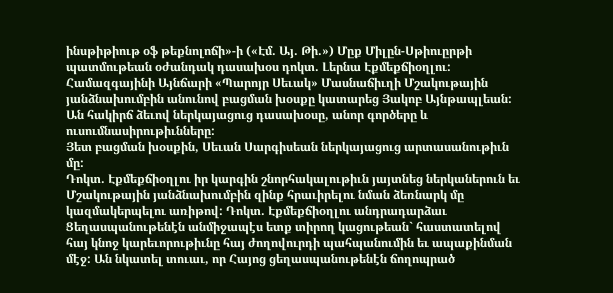ինսթիթիութ օֆ թեքնոլոճի»-ի («Էմ. Այ. Թի.») Մըք Միլըն-Սթիուըրթի պատմութեան օժանդակ դասախօս դոկտ. Լերնա Էքմեքճիօղլու:
Համազգայինի Այնճարի «Պարոյր Սեւակ» Մասնաճիւղի Մշակութային յանձնախումբին անունով բացման խօսքը կատարեց Յակոբ Այնթապլեան: Ան հակիրճ ձեւով ներկայացուց դասախօսը, անոր գործերը և ուսումնասիրութիւնները:
Յետ բացման խօսքին, Սեւան Սարգիսեան ներկայացուց արտասանութիւն մը:
Դոկտ. Էքմեքճիօղլու իր կարգին շնորհակալութիւն յայտնեց ներկաներուն եւ Մշակութային յանձնախումբին զինք հրաւիրելու նման ձեռնարկ մը կազմակերպելու առիթով: Դոկտ. Էքմեքճիօղլու անդրադարձաւ Ցեղասպանութենէն անմիջապէս ետք տիրող կացութեան` հաստատելով հայ կնոջ կարեւորութիւնը հայ ժողովուրդի պահպանումին եւ ապաքինման մէջ: Ան նկատել տուաւ, որ Հայոց ցեղասպանութենէն ճողոպրած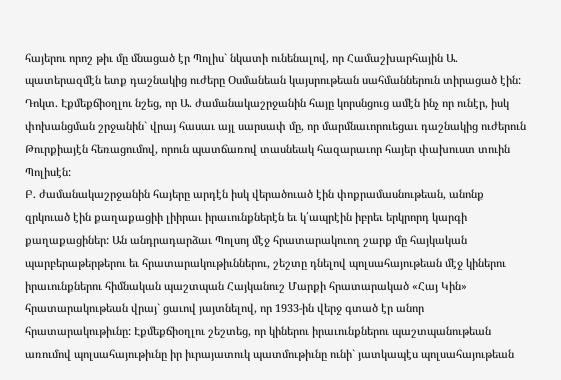հայերու որոշ թիւ մը մնացած էր Պոլիս` նկատի ունենալով, որ Համաշխարհային Ա. պատերազմէն ետք դաշնակից ուժերը Օսմանեան կայսրութեան սահմաններուն տիրացած էին: Դոկտ. Էքմեքճիօղլու նշեց, որ Ա. ժամանակաշրջանին հայը կորսնցուց ամէն ինչ որ ունէր, իսկ փոխանցման շրջանին` վրայ հասաւ այլ սարսափ մը, որ մարմնաւորուեցաւ դաշնակից ուժերուն Թուրքիայէն հեռացումով, որուն պատճառով տասնեակ հազարաւոր հայեր փախուստ տուին Պոլիսէն:
Բ. ժամանակաշրջանին հայերը արդէն իսկ վերածուած էին փոքրամասնութեան, անոնք զրկուած էին քաղաքացիի լիիրաւ իրաւունքներէն եւ կ՛ապրէին իբրեւ երկրորդ կարգի քաղաքացիներ: Ան անդրադարձաւ Պոլսոյ մէջ հրատարակուող շարք մը հայկական պարբերաթերթերու եւ հրատարակութիւններու, շեշտը դնելով պոլսահայութեան մէջ կիներու իրաւունքներու հիմնական պաշտպան Հայկանուշ Մարքի հրատարակած «Հայ Կին» հրատարակութեան վրայ` ցաւով յայտնելով, որ 1933-ին վերջ գտած էր անոր հրատարակութիւնը: Էքմեքճիօղլու շեշտեց, որ կիներու իրաւունքներու պաշտպանութեան առումով պոլսահայութիւնը իր իւրայատուկ պատմութիւնը ունի` յատկապէս պոլսահայութեան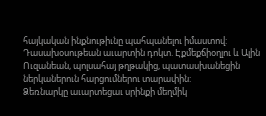հայկական ինքնութիւնը պահպանելու իմաստով:
Դասախօսութեան աւարտին դոկտ. Էքմեքճիօղլու և Ալին Ուզանեան, պոլսահայ թղթակից, պատասխանեցին ներկաներուն հարցումներու տարափին:
Ձեռնարկը աւարտեցաւ սրինքի մեղմիկ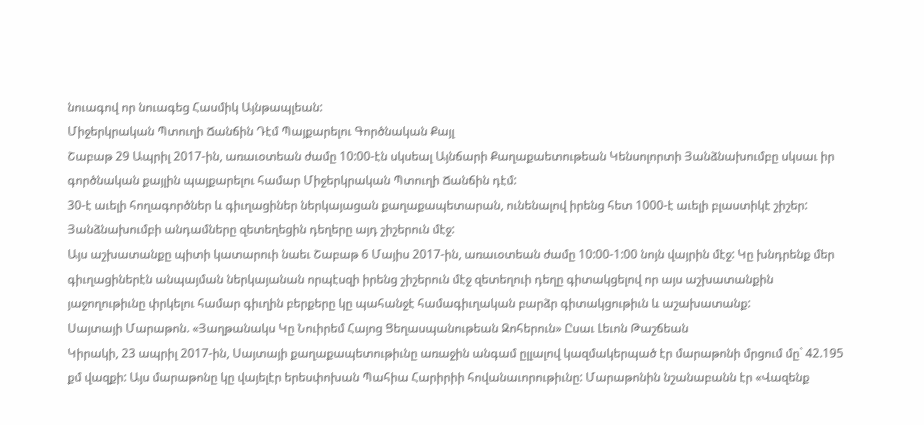նուագով որ նուագեց Հասմիկ Այնթապլեան:
Միջերկրական Պտուղի Ճանճին Դէմ Պայքարելու Գործնական Քայլ
Շաբաթ 29 Ապրիլ 2017-ին, առաւօտեան ժամը 10:00-էն սկսեալ Այնճարի Քաղաքաետութեան Կենսոլորտի Յանձնախումբը սկսաւ իր գործնական քայլին պայքարելու համար Միջերկրական Պտուղի Ճանճին դէմ:
30-է աւելի հողագործներ և գիւղացիներ ներկայացան քաղաքապետարան, ունենալով իրենց հետ 1000-է աւելի բլաստիկէ շիշեր: Յանձնախումբի անդամները զետեղեցին դեղերը այդ շիշերուն մէջ:
Այս աշխատանքը պիտի կատարուի նաեւ Շաբաթ 6 Մայիս 2017-ին, առաւօտեան ժամը 10:00-1:00 նոյն վայրին մէջ: Կը խնդրենք մեր գիւղացիներէն անպայման ներկայանան որպէսզի իրենց շիշերուն մէջ զետեղուի դեղը գիտակցելով որ այս աշխատանքին յաջողութիւնը փրկելու համար գիւղին բերքերը կը պահանջէ համագիւղական բարձր գիտակցութիւն և աշախատանք:
Սայտայի Մարաթոն. «Յաղթանակս Կը Նուիրեմ Հայոց Ցեղասպանութեան Զոհերուն» Ըսաւ Լեւոն Թաշճեան
Կիրակի, 23 ապրիլ 2017-ին, Սայտայի քաղաքապետութիւնը առաջին անգամ ըլլալով կազմակերպած էր մարաթոնի մրցում մը` 42.195 քմ վազքի: Այս մարաթոնը կը վայելէր երեսփոխան Պահիա Հարիրիի հովանաւորութիւնը: Մարաթոնին նշանաբանն էր «Վազենք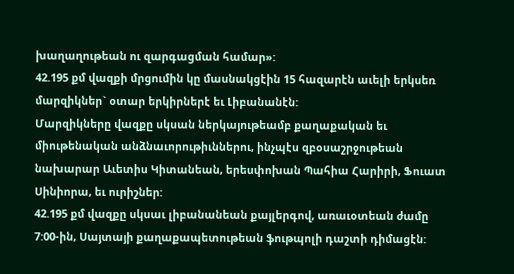խաղաղութեան ու զարգացման համար»:
42.195 քմ վազքի մրցումին կը մասնակցէին 15 հազարէն աւելի երկսեռ մարզիկներ` օտար երկիրներէ եւ Լիբանանէն:
Մարզիկները վազքը սկսան ներկայութեամբ քաղաքական եւ միութենական անձնաւորութիւններու, ինչպէս զբօսաշրջութեան նախարար Աւետիս Կիտանեան, երեսփոխան Պահիա Հարիրի, Ֆուատ Սինիորա, եւ ուրիշներ:
42.195 քմ վազքը սկսաւ լիբանանեան քայլերգով, առաւօտեան ժամը 7:00-ին, Սայտայի քաղաքապետութեան ֆութպոլի դաշտի դիմացէն: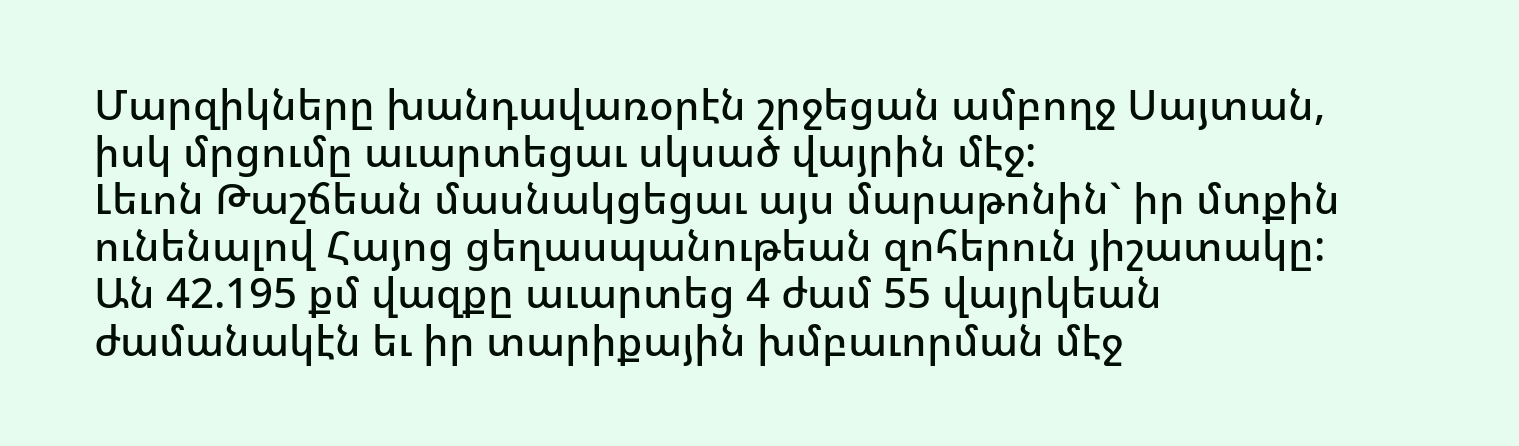Մարզիկները խանդավառօրէն շրջեցան ամբողջ Սայտան, իսկ մրցումը աւարտեցաւ սկսած վայրին մէջ:
Լեւոն Թաշճեան մասնակցեցաւ այս մարաթոնին` իր մտքին ունենալով Հայոց ցեղասպանութեան զոհերուն յիշատակը: Ան 42.195 քմ վազքը աւարտեց 4 ժամ 55 վայրկեան ժամանակէն եւ իր տարիքային խմբաւորման մէջ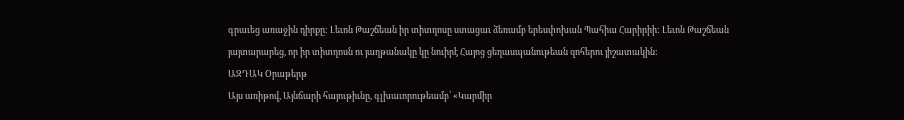գրաւեց առաջին դիրքը: Լեւոն Թաշճեան իր տիտղոսը ստացաւ ձեռամբ երեսփոխան Պահիա Հարիրիի: Լեւոն Թաշճեան յայտարարեց, որ իր տիտղոսն ու յաղթանակը կը նուիրէ Հայոց ցեղասպանութեան զոհերու յիշատակին:
ԱԶԴԱԿ Օրաթերթ
Այս առիթով, Այնճարի հայութիւնը, գլխաւորութեամբ՝ «Կարմիր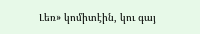Լեռ» կոմիտէին, կու գայ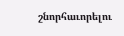շնորհաւորելու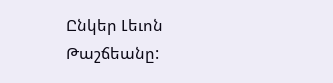Ընկեր Լեւոն Թաշճեանը: